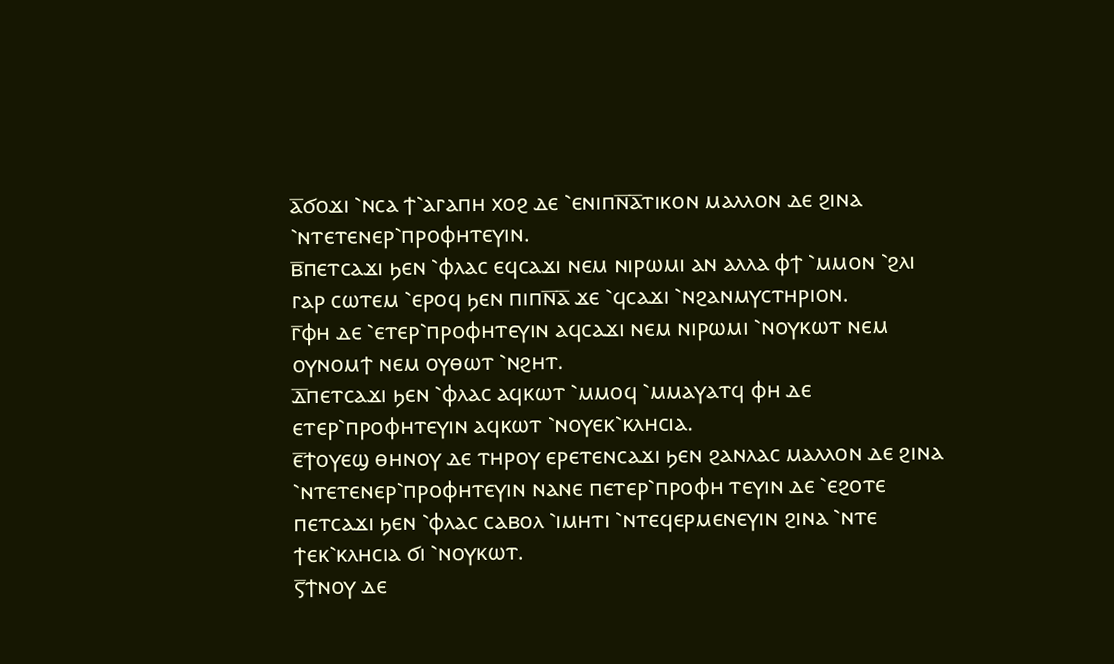ⲁ̅ϭⲟϫⲓ ⳿ⲛⲥⲁ ϯ⳿ⲁⲅⲁⲡⲏ ⲭⲟϩ ⲇⲉ ⳿ⲉⲛⲓⲡⲛ̅ⲁ̅ⲧⲓⲕⲟⲛ ⲙⲁⲗⲗⲟⲛ ⲇⲉ ϩⲓⲛⲁ ⳿ⲛⲧⲉⲧⲉⲛⲉⲣ⳿ⲡⲣⲟⲫⲏⲧⲉⲩⲓⲛ.
ⲃ̅ⲡⲉⲧⲥⲁϫⲓ ϧⲉⲛ ⳿ⲫⲗⲁⲥ ⲉϥⲥⲁϫⲓ ⲛⲉⲙ ⲛⲓⲣⲱⲙⲓ ⲁⲛ ⲁⲗⲗⲁ ⲫϯ ⳿ⲙⲙⲟⲛ ⳿ϩⲗⲓ ⲅⲁⲣ ⲥⲱⲧⲉⲙ ⳿ⲉⲣⲟϥ ϧⲉⲛ ⲡⲓⲡⲛ̅ⲁ̅ ϫⲉ ⳿ϥⲥⲁϫⲓ ⳿ⲛϩⲁⲛⲙⲩⲥⲧⲏⲣⲓⲟⲛ.
ⲅ̅ⲫⲏ ⲇⲉ ⳿ⲉⲧⲉⲣ⳿ⲡⲣⲟⲫⲏⲧⲉⲩⲓⲛ ⲁϥⲥⲁϫⲓ ⲛⲉⲙ ⲛⲓⲣⲱⲙⲓ ⳿ⲛⲟⲩⲕⲱⲧ ⲛⲉⲙ ⲟⲩⲛⲟⲙϯ ⲛⲉⲙ ⲟⲩⲑⲱⲧ ⳿ⲛϩⲏⲧ.
ⲇ̅ⲡⲉⲧⲥⲁϫⲓ ϧⲉⲛ ⳿ⲫⲗⲁⲥ ⲁϥⲕⲱⲧ ⳿ⲙⲙⲟϥ ⳿ⲙⲙⲁⲩⲁⲧϥ ⲫⲏ ⲇⲉ ⲉⲧⲉⲣ⳿ⲡⲣⲟⲫⲏⲧⲉⲩⲓⲛ ⲁϥⲕⲱⲧ ⳿ⲛⲟⲩⲉⲕ⳿ⲕⲗⲏⲥⲓⲁ.
ⲉ̅ϯⲟⲩⲉϣ ⲑⲏⲛⲟⲩ ⲇⲉ ⲧⲏⲣⲟⲩ ⲉⲣⲉⲧⲉⲛⲥⲁϫⲓ ϧⲉⲛ ϩⲁⲛⲗⲁⲥ ⲙⲁⲗⲗⲟⲛ ⲇⲉ ϩⲓⲛⲁ ⳿ⲛⲧⲉⲧⲉⲛⲉⲣ⳿ⲡⲣⲟⲫⲏⲧⲉⲩⲓⲛ ⲛⲁⲛⲉ ⲡⲉⲧⲉⲣ⳿ⲡⲣⲟⲫⲏ ⲧⲉⲩⲓⲛ ⲇⲉ ⳿ⲉϩⲟⲧⲉ ⲡⲉⲧⲥⲁϫⲓ ϧⲉⲛ ⳿ⲫⲗⲁⲥ ⲥⲁⲃⲟⲗ ⳿ⲓⲙⲏⲧⲓ ⳿ⲛⲧⲉϥⲉⲣⲙⲉⲛⲉⲩⲓⲛ ϩⲓⲛⲁ ⳿ⲛⲧⲉ ϯⲉⲕ⳿ⲕⲗⲏⲥⲓⲁ ϭⲓ ⳿ⲛⲟⲩⲕⲱⲧ.
ⲋ̅ϯⲛⲟⲩ ⲇⲉ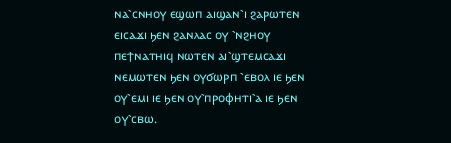ⲛⲁ⳿ⲥⲛⲏⲟⲩ ⲉϣⲱⲡ ⲁⲓϣⲁⲛ⳿ⲓ ϩⲁⲣⲱⲧⲉⲛ ⲉⲓⲥⲁϫⲓ ϧⲉⲛ ϩⲁⲛⲗⲁⲥ ⲟⲩ ⳿ⲛϩⲏⲟⲩ ⲡⲉϯⲛⲁⲧⲏⲓϥ ⲛⲱⲧⲉⲛ ⲁⲓ⳿ϣⲧⲉⲙⲥⲁϫⲓ ⲛⲉⲙⲱⲧⲉⲛ ϧⲉⲛ ⲟⲩϭⲱⲣⲡ ⳿ⲉⲃⲟⲗ ⲓⲉ ϧⲉⲛ ⲟⲩ⳿ⲉⲙⲓ ⲓⲉ ϧⲉⲛ ⲟⲩ⳿ⲡⲣⲟⲫⲏⲧⲓ⳿ⲁ ⲓⲉ ϧⲉⲛ ⲟⲩ⳿ⲥⲃⲱ.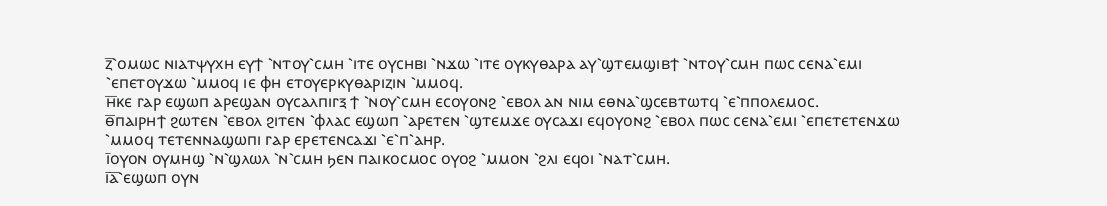ⲍ̅⳿ⲟⲙⲱⲥ ⲛⲓⲁⲧⲯⲩⲭⲏ ⲉⲩϯ ⳿ⲛⲧⲟⲩ⳿ⲥⲙⲏ ⳿ⲓⲧⲉ ⲟⲩⲥⲏⲃⲓ ⳿ⲛϫⲱ ⳿ⲓⲧⲉ ⲟⲩⲕⲩⲑⲁⲣⲁ ⲁⲩ⳿ϣⲧⲉⲙϣⲓⲃϯ ⳿ⲛⲧⲟⲩ⳿ⲥⲙⲏ ⲡⲱⲥ ⲥⲉⲛⲁ⳿ⲉⲙⲓ ⳿ⲉⲡⲉⲧⲟⲩϫⲱ ⳿ⲙⲙⲟϥ ⲓⲉ ⲫⲏ ⲉⲧⲟⲩⲉⲣⲕⲩⲑⲁⲣⲓⲍⲓⲛ ⳿ⲙⲙⲟϥ.
ⲏ̅ⲕⲉ ⲅⲁⲣ ⲉϣⲱⲡ ⲁⲣⲉϣⲁⲛ ⲟⲩⲥⲁⲗⲡⲓⲅⲝ ϯ ⳿ⲛⲟⲩ⳿ⲥⲙⲏ ⲉⲥⲟⲩⲟⲛϩ ⳿ⲉⲃⲟⲗ ⲁⲛ ⲛⲓⲙ ⲉⲑⲛⲁ⳿ϣⲥⲉⲃⲧⲱⲧϥ ⳿ⲉ⳿ⲡⲡⲟⲗⲉⲙⲟⲥ.
ⲑ̅ⲡⲁⲓⲣⲏϯ ϩⲱⲧⲉⲛ ⳿ⲉⲃⲟⲗ ϩⲓⲧⲉⲛ ⳿ⲫⲗⲁⲥ ⲉϣⲱⲡ ⳿ⲁⲣⲉⲧⲉⲛ ⳿ϣⲧⲉⲙϫⲉ ⲟⲩⲥⲁϫⲓ ⲉϥⲟⲩⲟⲛϩ ⳿ⲉⲃⲟⲗ ⲡⲱⲥ ⲥⲉⲛⲁ⳿ⲉⲙⲓ ⳿ⲉⲡⲉⲧⲉⲧⲉⲛϫⲱ ⳿ⲙⲙⲟϥ ⲧⲉⲧⲉⲛⲛⲁϣⲱⲡⲓ ⲅⲁⲣ ⲉⲣⲉⲧⲉⲛⲥⲁϫⲓ ⳿ⲉ⳿ⲡ⳿ⲁⲏⲣ.
ⲓ̅ⲟⲩⲟⲛ ⲟⲩⲙⲏϣ ⳿ⲛ⳿ϣⲗⲱⲗ ⳿ⲛ⳿ⲥⲙⲏ ϧⲉⲛ ⲡⲁⲓⲕⲟⲥⲙⲟⲥ ⲟⲩⲟϩ ⳿ⲙⲙⲟⲛ ⳿ϩⲗⲓ ⲉϥⲟⲓ ⳿ⲛⲁⲧ⳿ⲥⲙⲏ.
ⲓ̅ⲁ̅⳿ⲉϣⲱⲡ ⲟⲩⲛ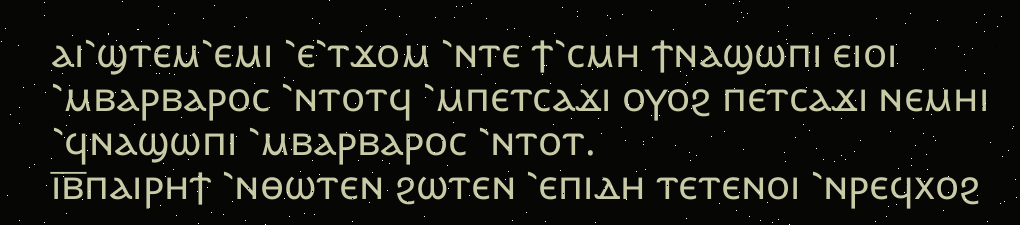ⲁⲓ⳿ϣⲧⲉⲙ⳿ⲉⲙⲓ ⳿ⲉ⳿ⲧϫⲟⲙ ⳿ⲛⲧⲉ ϯ⳿ⲥⲙⲏ ϯⲛⲁϣⲱⲡⲓ ⲉⲓⲟⲓ ⳿ⲙⲃⲁⲣⲃⲁⲣⲟⲥ ⳿ⲛⲧⲟⲧϥ ⳿ⲙⲡⲉⲧⲥⲁϫⲓ ⲟⲩⲟϩ ⲡⲉⲧⲥⲁϫⲓ ⲛⲉⲙⲏⲓ ⳿ϥⲛⲁϣⲱⲡⲓ ⳿ⲙⲃⲁⲣⲃⲁⲣⲟⲥ ⳿ⲛⲧⲟⲧ.
ⲓ̅ⲃ̅ⲡⲁⲓⲣⲏϯ ⳿ⲛⲑⲱⲧⲉⲛ ϩⲱⲧⲉⲛ ⳿ⲉⲡⲓⲇⲏ ⲧⲉⲧⲉⲛⲟⲓ ⳿ⲛⲣⲉϥⲭⲟϩ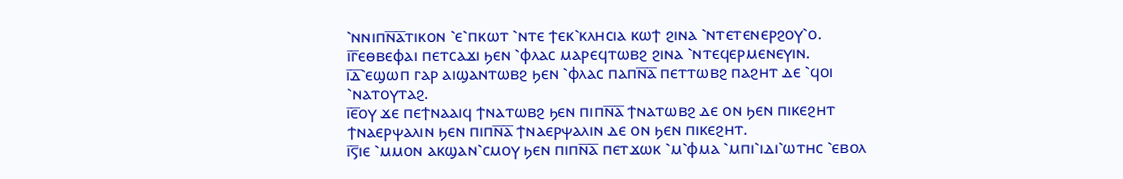⳿ⲛⲛⲓⲡⲛ̅ⲁ̅ⲧⲓⲕⲟⲛ ⳿ⲉ⳿ⲡⲕⲱⲧ ⳿ⲛⲧⲉ ϯⲉⲕ⳿ⲕⲗⲏⲥⲓⲁ ⲕⲱϯ ϩⲓⲛⲁ ⳿ⲛⲧⲉⲧⲉⲛⲉⲣϩⲟⲩ⳿ⲟ.
ⲓ̅ⲅ̅ⲉⲑⲃⲉⲫⲁⲓ ⲡⲉⲧⲥⲁϫⲓ ϧⲉⲛ ⳿ⲫⲗⲁⲥ ⲙⲁⲣⲉϥⲧⲱⲃϩ ϩⲓⲛⲁ ⳿ⲛⲧⲉϥⲉⲣⲙⲉⲛⲉⲩⲓⲛ.
ⲓ̅ⲇ̅⳿ⲉϣⲱⲡ ⲅⲁⲣ ⲁⲓϣⲁⲛⲧⲱⲃϩ ϧⲉⲛ ⳿ⲫⲗⲁⲥ ⲡⲁⲡⲛ̅ⲁ̅ ⲡⲉⲧⲧⲱⲃϩ ⲡⲁϩⲏⲧ ⲇⲉ ⳿ϥⲟⲓ ⳿ⲛⲁⲧⲟⲩⲧⲁϩ.
ⲓ̅ⲉ̅ⲟⲩ ϫⲉ ⲡⲉϯⲛⲁⲁⲓϥ ϯⲛⲁⲧⲱⲃϩ ϧⲉⲛ ⲡⲓⲡⲛ̅ⲁ̅ ϯⲛⲁⲧⲱⲃϩ ⲇⲉ ⲟⲛ ϧⲉⲛ ⲡⲓⲕⲉϩⲏⲧ ϯⲛⲁⲉⲣⲯⲁⲗⲓⲛ ϧⲉⲛ ⲡⲓⲡⲛ̅ⲁ̅ ϯⲛⲁⲉⲣⲯⲁⲗⲓⲛ ⲇⲉ ⲟⲛ ϧⲉⲛ ⲡⲓⲕⲉϩⲏⲧ.
ⲓ̅ⲋ̅ⲓⲉ ⳿ⲙⲙⲟⲛ ⲁⲕϣⲁⲛ⳿ⲥⲙⲟⲩ ϧⲉⲛ ⲡⲓⲡⲛ̅ⲁ̅ ⲡⲉⲧϫⲱⲕ ⳿ⲙ⳿ⲫⲙⲁ ⳿ⲙⲡⲓ⳿ⲓⲇⲓ⳿ⲱⲧⲏⲥ ⳿ⲉⲃⲟⲗ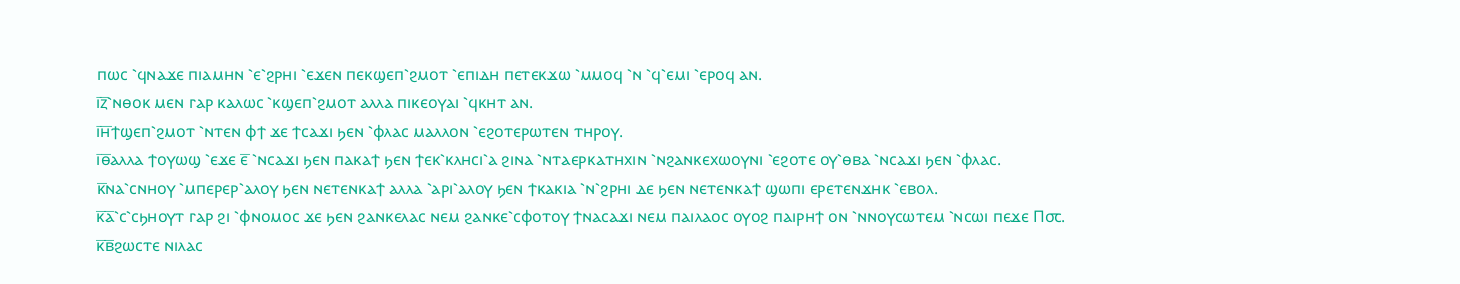ⲡⲱⲥ ⳿ϥⲛⲁϫⲉ ⲡⲓⲁⲙⲏⲛ ⳿ⲉ⳿ϩⲣⲏⲓ ⳿ⲉϫⲉⲛ ⲡⲉⲕϣⲉⲡ⳿ϩⲙⲟⲧ ⳿ⲉⲡⲓⲇⲏ ⲡⲉⲧⲉⲕϫⲱ ⳿ⲙⲙⲟϥ ⳿ⲛ ⳿ϥ⳿ⲉⲙⲓ ⳿ⲉⲣⲟϥ ⲁⲛ.
ⲓ̅ⲍ̅⳿ⲛⲑⲟⲕ ⲙⲉⲛ ⲅⲁⲣ ⲕⲁⲗⲱⲥ ⳿ⲕϣⲉⲡ⳿ϩⲙⲟⲧ ⲁⲗⲗⲁ ⲡⲓⲕⲉⲟⲩⲁⲓ ⳿ϥⲕⲏⲧ ⲁⲛ.
ⲓ̅ⲏ̅ϯϣⲉⲡ⳿ϩⲙⲟⲧ ⳿ⲛⲧⲉⲛ ⲫϯ ϫⲉ ϯⲥⲁϫⲓ ϧⲉⲛ ⳿ⲫⲗⲁⲥ ⲙⲁⲗⲗⲟⲛ ⳿ⲉϩⲟⲧⲉⲣⲱⲧⲉⲛ ⲧⲏⲣⲟⲩ.
ⲓ̅ⲑ̅ⲁⲗⲗⲁ ϯⲟⲩⲱϣ ⳿ⲉϫⲉ ⲉ̅ ⳿ⲛⲥⲁϫⲓ ϧⲉⲛ ⲡⲁⲕⲁϯ ϧⲉⲛ ϯⲉⲕ⳿ⲕⲗⲏⲥⲓ⳿ⲁ ϩⲓⲛⲁ ⳿ⲛⲧⲁⲉⲣⲕⲁⲧⲏⲭⲓⲛ ⳿ⲛϩⲁⲛⲕⲉⲭⲱⲟⲩⲛⲓ ⳿ⲉϩⲟⲧⲉ ⲟⲩ⳿ⲑⲃⲁ ⳿ⲛⲥⲁϫⲓ ϧⲉⲛ ⳿ⲫⲗⲁⲥ.
ⲕ̅ⲛⲁ⳿ⲥⲛⲏⲟⲩ ⳿ⲙⲡⲉⲣⲉⲣ⳿ⲁⲗⲟⲩ ϧⲉⲛ ⲛⲉⲧⲉⲛⲕⲁϯ ⲁⲗⲗⲁ ⳿ⲁⲣⲓ⳿ⲁⲗⲟⲩ ϧⲉⲛ ϯⲕⲁⲕⲓⲁ ⳿ⲛ⳿ϩⲣⲏⲓ ⲇⲉ ϧⲉⲛ ⲛⲉⲧⲉⲛⲕⲁϯ ϣⲱⲡⲓ ⲉⲣⲉⲧⲉⲛϫⲏⲕ ⳿ⲉⲃⲟⲗ.
ⲕ̅ⲁ̅⳿ⲥ⳿ⲥϧⲏⲟⲩⲧ ⲅⲁⲣ ϩⲓ ⳿ⲫⲛⲟⲙⲟⲥ ϫⲉ ϧⲉⲛ ϩⲁⲛⲕⲉⲗⲁⲥ ⲛⲉⲙ ϩⲁⲛⲕⲉ⳿ⲥⲫⲟⲧⲟⲩ ϯⲛⲁⲥⲁϫⲓ ⲛⲉⲙ ⲡⲁⲓⲗⲁⲟⲥ ⲟⲩⲟϩ ⲡⲁⲓⲣⲏϯ ⲟⲛ ⳿ⲛⲛⲟⲩⲥⲱⲧⲉⲙ ⳿ⲛⲥⲱⲓ ⲡⲉϫⲉ Ⲡ⳪.
ⲕ̅ⲃ̅ϩⲱⲥⲧⲉ ⲛⲓⲗⲁⲥ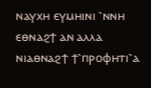ⲛⲁⲩⲭⲏ ⲉⲩⲙⲏⲓⲛⲓ ⳿ⲛⲛⲏ ⲉⲑⲛⲁϩϯ ⲁⲛ ⲁⲗⲗⲁ ⲛⲓⲁⲑⲛⲁϩϯ ϯ⳿ⲡⲣⲟⲫⲏⲧⲓ⳿ⲁ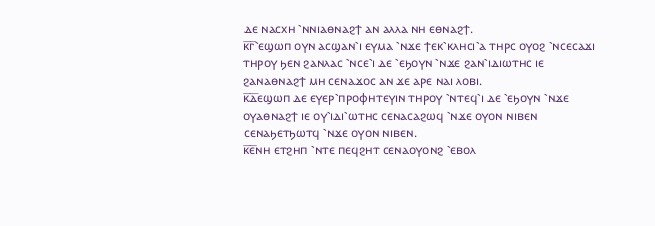ⲇⲉ ⲛⲁⲥⲭⲏ ⳿ⲛⲛⲓⲁⲑⲛⲁϩϯ ⲁⲛ ⲁⲗⲗⲁ ⲛⲏ ⲉⲑⲛⲁϩϯ.
ⲕ̅ⲅ̅⳿ⲉϣⲱⲡ ⲟⲩⲛ ⲁⲥϣⲁⲛ⳿ⲓ ⲉⲩⲙⲁ ⳿ⲛϫⲉ ϯⲉⲕ⳿ⲕⲗⲏⲥⲓ⳿ⲁ ⲧⲏⲣⲥ ⲟⲩⲟϩ ⳿ⲛⲥⲉⲥⲁϫⲓ ⲧⲏⲣⲟⲩ ϧⲉⲛ ϩⲁⲛⲗⲁⲥ ⳿ⲛⲥⲉ⳿ⲓ ⲇⲉ ⳿ⲉϧⲟⲩⲛ ⳿ⲛϫⲉ ϩⲁⲛ⳿ⲓⲇⲓⲱⲧⲏⲥ ⲓⲉ ϩⲁⲛⲁⲑⲛⲁϩϯ ⲙⲏ ⲥⲉⲛⲁϫⲟⲥ ⲁⲛ ϫⲉ ⲁⲣⲉ ⲛⲁⲓ ⲗⲟⲃⲓ.
ⲕ̅ⲇ̅ⲉϣⲱⲡ ⲇⲉ ⲉⲩⲉⲣ⳿ⲡⲣⲟⲫⲏⲧⲉⲩⲓⲛ ⲧⲏⲣⲟⲩ ⳿ⲛⲧⲉϥ⳿ⲓ ⲇⲉ ⳿ⲉϧⲟⲩⲛ ⳿ⲛϫⲉ ⲟⲩⲁⲑⲛⲁϩϯ ⲓⲉ ⲟⲩ⳿ⲓⲇⲓ⳿ⲱⲧⲏⲥ ⲥⲉⲛⲁⲥⲁϩⲱϥ ⳿ⲛϫⲉ ⲟⲩⲟⲛ ⲛⲓⲃⲉⲛ ⲥⲉⲛⲁϧⲉⲧϧⲱⲧϥ ⳿ⲛϫⲉ ⲟⲩⲟⲛ ⲛⲓⲃⲉⲛ.
ⲕ̅ⲉ̅ⲛⲏ ⲉⲧϩⲏⲡ ⳿ⲛⲧⲉ ⲡⲉϥϩⲏⲧ ⲥⲉⲛⲁⲟⲩⲟⲛϩ ⳿ⲉⲃⲟⲗ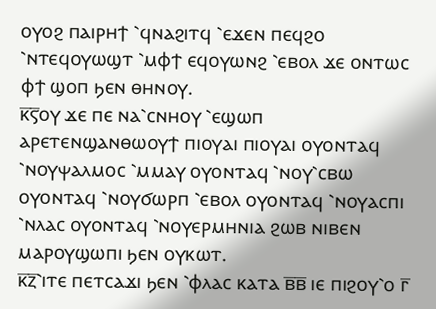ⲟⲩⲟϩ ⲡⲁⲓⲣⲏϯ ⳿ϥⲛⲁϩⲓⲧϥ ⳿ⲉϫⲉⲛ ⲡⲉϥϩⲟ ⳿ⲛⲧⲉϥⲟⲩⲱϣⲧ ⳿ⲙⲫϯ ⲉϥⲟⲩⲱⲛϩ ⳿ⲉⲃⲟⲗ ϫⲉ ⲟⲛⲧⲱⲥ ⲫϯ ϣⲟⲡ ϧⲉⲛ ⲑⲏⲛⲟⲩ.
ⲕ̅ⲋ̅ⲟⲩ ϫⲉ ⲡⲉ ⲛⲁ⳿ⲥⲛⲏⲟⲩ ⳿ⲉϣⲱⲡ ⲁⲣⲉⲧⲉⲛϣⲁⲛⲑⲱⲟⲩϯ ⲡⲓⲟⲩⲁⲓ ⲡⲓⲟⲩⲁⲓ ⲟⲩⲟⲛⲧⲁϥ ⳿ⲛⲟⲩⲯⲁⲗⲙⲟⲥ ⳿ⲙⲙⲁⲩ ⲟⲩⲟⲛⲧⲁϥ ⳿ⲛⲟⲩ⳿ⲥⲃⲱ ⲟⲩⲟⲛⲧⲁϥ ⳿ⲛⲟⲩϭⲱⲣⲡ ⳿ⲉⲃⲟⲗ ⲟⲩⲟⲛⲧⲁϥ ⳿ⲛⲟⲩⲁⲥⲡⲓ ⳿ⲛⲗⲁⲥ ⲟⲩⲟⲛⲧⲁϥ ⳿ⲛⲟⲩⲉⲣⲙⲏⲛⲓⲁ ϩⲱⲃ ⲛⲓⲃⲉⲛ ⲙⲁⲣⲟⲩϣⲱⲡⲓ ϧⲉⲛ ⲟⲩⲕⲱⲧ.
ⲕ̅ⲍ̅⳿ⲓⲧⲉ ⲡⲉⲧⲥⲁϫⲓ ϧⲉⲛ ⳿ⲫⲗⲁⲥ ⲕⲁⲧⲁ ⲃ̅ⲃ̅ ⲓⲉ ⲡⲓϩⲟⲩ⳿ⲟ ⲅ̅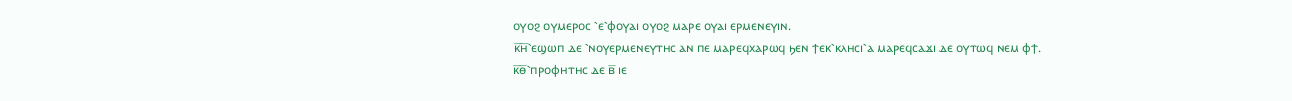ⲟⲩⲟϩ ⲟⲩⲙⲉⲣⲟⲥ ⳿ⲉ⳿ⲫⲟⲩⲁⲓ ⲟⲩⲟϩ ⲙⲁⲣⲉ ⲟⲩⲁⲓ ⲉⲣⲙⲉⲛⲉⲩⲓⲛ.
ⲕ̅ⲏ̅⳿ⲉϣⲱⲡ ⲇⲉ ⳿ⲛⲟⲩⲉⲣⲙⲉⲛⲉⲩⲧⲏⲥ ⲁⲛ ⲡⲉ ⲙⲁⲣⲉϥⲭⲁⲣⲱϥ ϧⲉⲛ ϯⲉⲕ⳿ⲕⲗⲏⲥⲓ⳿ⲁ ⲙⲁⲣⲉϥⲥⲁϫⲓ ⲇⲉ ⲟⲩⲧⲱϥ ⲛⲉⲙ ⲫϯ.
ⲕ̅ⲑ̅⳿ⲡⲣⲟⲫⲏⲧⲏⲥ ⲇⲉ ⲃ̅ ⲓⲉ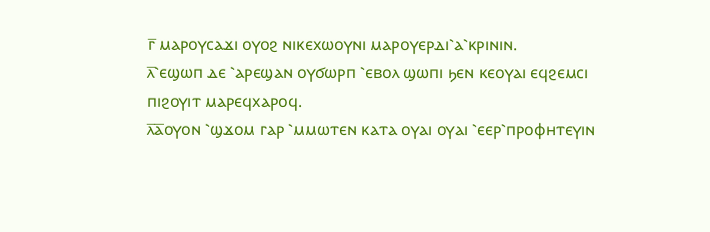ⲅ̅ ⲙⲁⲣⲟⲩⲥⲁϫⲓ ⲟⲩⲟϩ ⲛⲓⲕⲉⲭⲱⲟⲩⲛⲓ ⲙⲁⲣⲟⲩⲉⲣⲇⲓ⳿ⲁ⳿ⲕⲣⲓⲛⲓⲛ.
ⲗ̅⳿ⲉϣⲱⲡ ⲇⲉ ⳿ⲁⲣⲉϣⲁⲛ ⲟⲩϭⲱⲣⲡ ⳿ⲉⲃⲟⲗ ϣⲱⲡⲓ ϧⲉⲛ ⲕⲉⲟⲩⲁⲓ ⲉϥϩⲉⲙⲥⲓ ⲡⲓϩⲟⲩⲓⲧ ⲙⲁⲣⲉϥⲭⲁⲣⲟϥ.
ⲗ̅ⲁ̅ⲟⲩⲟⲛ ⳿ϣϫⲟⲙ ⲅⲁⲣ ⳿ⲙⲙⲱⲧⲉⲛ ⲕⲁⲧⲁ ⲟⲩⲁⲓ ⲟⲩⲁⲓ ⳿ⲉⲉⲣ⳿ⲡⲣⲟⲫⲏⲧⲉⲩⲓⲛ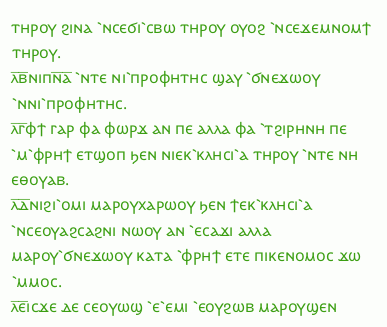ⲧⲏⲣⲟⲩ ϩⲓⲛⲁ ⳿ⲛⲥⲉϭⲓ⳿ⲥⲃⲱ ⲧⲏⲣⲟⲩ ⲟⲩⲟϩ ⳿ⲛⲥⲉϫⲉⲙⲛⲟⲙϯ ⲧⲏⲣⲟⲩ.
ⲗ̅ⲃ̅ⲛⲓⲡⲛ̅ⲁ̅ ⳿ⲛⲧⲉ ⲛⲓ⳿ⲡⲣⲟⲫⲏⲧⲏⲥ ϣⲁⲩ ⳿ϭⲛⲉϫⲱⲟⲩ ⳿ⲛⲛⲓ⳿ⲡⲣⲟⲫⲏⲧⲏⲥ.
ⲗ̅ⲅ̅ⲫϯ ⲅⲁⲣ ⲫⲁ ⲫⲱⲣϫ ⲁⲛ ⲡⲉ ⲁⲗⲗⲁ ⲫⲁ ⳿ⲧϩⲓⲣⲏⲛⲏ ⲡⲉ ⳿ⲙ⳿ⲫⲣⲏϯ ⲉⲧϣⲟⲡ ϧⲉⲛ ⲛⲓⲉⲕ⳿ⲕⲗⲏⲥⲓ⳿ⲁ ⲧⲏⲣⲟⲩ ⳿ⲛⲧⲉ ⲛⲏ ⲉⲑⲟⲩⲁⲃ.
ⲗ̅ⲇ̅ⲛⲓϩⲓ⳿ⲟⲙⲓ ⲙⲁⲣⲟⲩⲭⲁⲣⲱⲟⲩ ϧⲉⲛ ϯⲉⲕ⳿ⲕⲗⲏⲥⲓ⳿ⲁ ⳿ⲛⲥⲉⲟⲩⲁϩⲥⲁϩⲛⲓ ⲛⲱⲟⲩ ⲁⲛ ⳿ⲉⲥⲁϫⲓ ⲁⲗⲗⲁ ⲙⲁⲣⲟⲩ⳿ϭⲛⲉϫⲱⲟⲩ ⲕⲁⲧⲁ ⳿ⲫⲣⲏϯ ⲉⲧⲉ ⲡⲓⲕⲉⲛⲟⲙⲟⲥ ϫⲱ ⳿ⲙⲙⲟⲥ.
ⲗ̅ⲉ̅ⲓⲥϫⲉ ⲇⲉ ⲥⲉⲟⲩⲱϣ ⳿ⲉ⳿ⲉⲙⲓ ⳿ⲉⲟⲩϩⲱⲃ ⲙⲁⲣⲟⲩϣⲉⲛ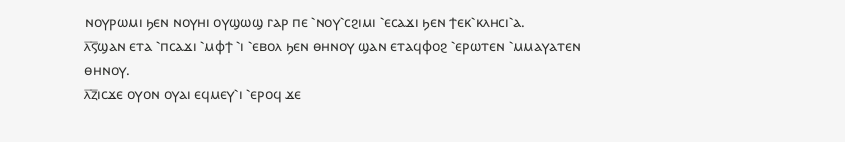ⲛⲟⲩⲣⲱⲙⲓ ϧⲉⲛ ⲛⲟⲩⲏⲓ ⲟⲩϣⲱϣ ⲅⲁⲣ ⲡⲉ ⳿ⲛⲟⲩ⳿ⲥϩⲓⲙⲓ ⳿ⲉⲥⲁϫⲓ ϧⲉⲛ ϯⲉⲕ⳿ⲕⲗⲏⲥⲓ⳿ⲁ.
ⲗ̅ⲋ̅ϣⲁⲛ ⲉⲧⲁ ⳿ⲡⲥⲁϫⲓ ⳿ⲙⲫϯ ⳿ⲓ ⳿ⲉⲃⲟⲗ ϧⲉⲛ ⲑⲏⲛⲟⲩ ϣⲁⲛ ⲉⲧⲁϥⲫⲟϩ ⳿ⲉⲣⲱⲧⲉⲛ ⳿ⲙⲙⲁⲩⲁⲧⲉⲛ ⲑⲏⲛⲟⲩ.
ⲗ̅ⲍ̅ⲓⲥϫⲉ ⲟⲩⲟⲛ ⲟⲩⲁⲓ ⲉϥⲙⲉⲩ⳿ⲓ ⳿ⲉⲣⲟϥ ϫⲉ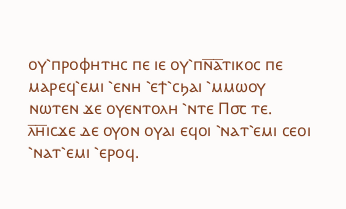ⲟⲩ⳿ⲡⲣⲟⲫⲏⲧⲏⲥ ⲡⲉ ⲓⲉ ⲟⲩ⳿ⲡⲛ̅ⲁ̅ⲧⲓⲕⲟⲥ ⲡⲉ ⲙⲁⲣⲉϥ⳿ⲉⲙⲓ ⳿ⲉⲛⲏ ⳿ⲉϯ⳿ⲥϧⲁⲓ ⳿ⲙⲙⲱⲟⲩ ⲛⲱⲧⲉⲛ ϫⲉ ⲟⲩⲉⲛⲧⲟⲗⲏ ⳿ⲛⲧⲉ Ⲡ⳪ ⲧⲉ.
ⲗ̅ⲏ̅ⲓⲥϫⲉ ⲇⲉ ⲟⲩⲟⲛ ⲟⲩⲁⲓ ⲉϥⲟⲓ ⳿ⲛⲁⲧ⳿ⲉⲙⲓ ⲥⲉⲟⲓ ⳿ⲛⲁⲧ⳿ⲉⲙⲓ ⳿ⲉⲣⲟϥ.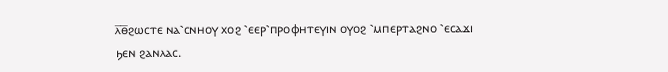ⲗ̅ⲑ̅ϩⲱⲥⲧⲉ ⲛⲁ⳿ⲥⲛⲏⲟⲩ ⲭⲟϩ ⳿ⲉⲉⲣ⳿ⲡⲣⲟⲫⲏⲧⲉⲩⲓⲛ ⲟⲩⲟϩ ⳿ⲙⲡⲉⲣⲧⲁϩⲛⲟ ⳿ⲉⲥⲁϫⲓ ϧⲉⲛ ϩⲁⲛⲗⲁⲥ.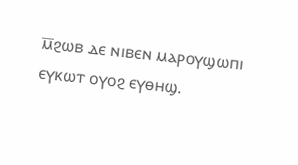ⲙ̅ϩⲱⲃ ⲇⲉ ⲛⲓⲃⲉⲛ ⲙⲁⲣⲟⲩϣⲱⲡⲓ ⲉⲩⲕⲱⲧ ⲟⲩⲟϩ ⲉⲩⲑⲏϣ.